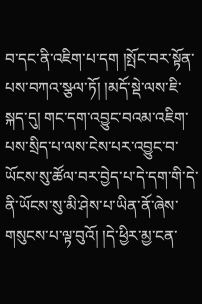བ་དང་ནི་འཇིག་པ་དག །སྤོང་བར་སྟོན་པས་བཀའ་སྩལ་ཏོ། །མདོ་སྡེ་ལས་ཇི་སྐད་དུ། གང་དག་འབྱུང་བའམ་འཇིག་པས་སྲིད་པ་ལས་ངེས་པར་འབྱུང་བ་ཡོངས་སུ་ཚོལ་བར་བྱེད་པ་དེ་དག་གི་དེ་ནི་ཡོངས་སུ་མི་ཤེས་པ་ཡིན་ནོ་ཞེས་གསུངས་པ་ལྟ་བུའོ། །དེ་ཕྱིར་མྱ་ངན་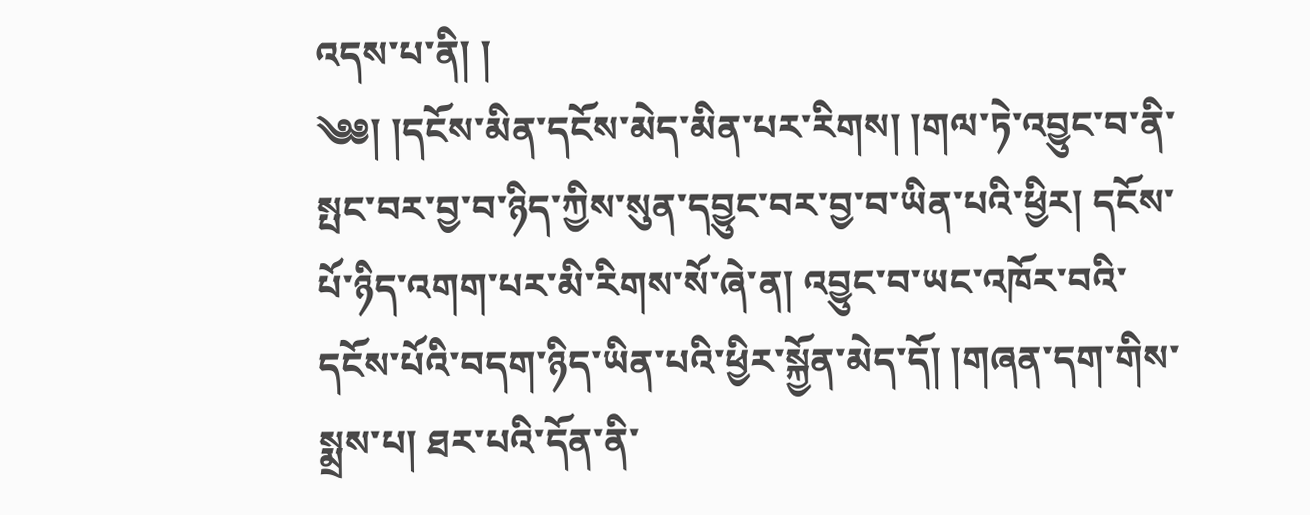འདས་པ་ནི། །
༄༅། །དངོས་མིན་དངོས་མེད་མིན་པར་རིགས། །གལ་ཏེ་འབྱུང་བ་ནི་སྤང་བར་བྱ་བ་ཉིད་ཀྱིས་སུན་དབྱུང་བར་བྱ་བ་ཡིན་པའི་ཕྱིར། དངོས་པོ་ཉིད་འགག་པར་མི་རིགས་སོ་ཞེ་ན། འབྱུང་བ་ཡང་འཁོར་བའི་དངོས་པོའི་བདག་ཉིད་ཡིན་པའི་ཕྱིར་སྐྱོན་མེད་དོ། །གཞན་དག་གིས་སྨྲས་པ། ཐར་པའི་དོན་ནི་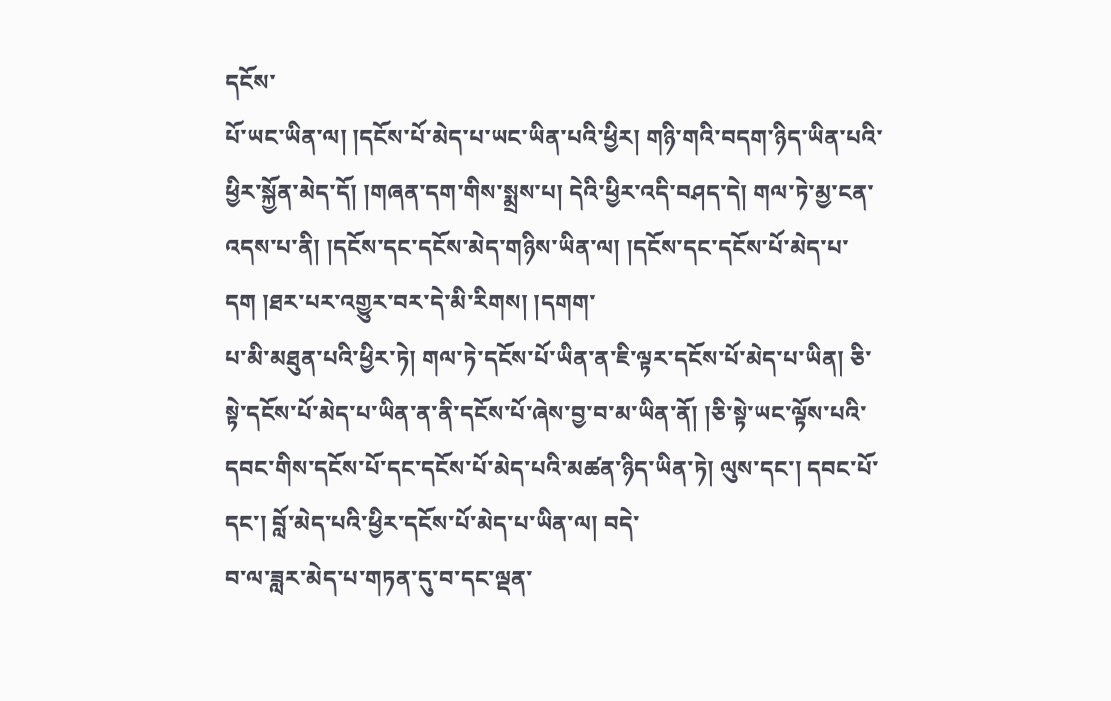དངོས་
པོ་ཡང་ཡིན་ལ། །དངོས་པོ་མེད་པ་ཡང་ཡིན་པའི་ཕྱིར། གཉི་གའི་བདག་ཉིད་ཡིན་པའི་ཕྱིར་སྐྱོན་མེད་དོ། །གཞན་དག་གིས་སྨྲས་པ། དེའི་ཕྱིར་འདི་བཤད་དེ། གལ་ཏེ་མྱ་ངན་འདས་པ་ནི། །དངོས་དང་དངོས་མེད་གཉིས་ཡིན་ལ། །དངོས་དང་དངོས་པོ་མེད་པ་དག །ཐར་པར་འགྱུར་བར་དེ་མི་རིགས། །དགག་
པ་མི་མཐུན་པའི་ཕྱིར་ཏེ། གལ་ཏེ་དངོས་པོ་ཡིན་ན་ཇི་ལྟར་དངོས་པོ་མེད་པ་ཡིན། ཅི་སྟེ་དངོས་པོ་མེད་པ་ཡིན་ན་ནི་དངོས་པོ་ཞེས་བྱ་བ་མ་ཡིན་ནོ། །ཅི་སྟེ་ཡང་ལྟོས་པའི་དབང་གིས་དངོས་པོ་དང་དངོས་པོ་མེད་པའི་མཚན་ཉིད་ཡིན་ཏེ། ལུས་དང་། དབང་པོ་དང་། བློ་མེད་པའི་ཕྱིར་དངོས་པོ་མེད་པ་ཡིན་ལ། བདེ་
བ་ལ་ཟླར་མེད་པ་གཏན་དུ་བ་དང་ལྡན་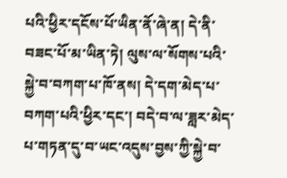པའི་ཕྱིར་དངོས་པོ་ཡིན་ནོ་ཞེ་ན། དེ་ནི་བཟང་པོ་མ་ཡིན་ཏེ། ལུས་ལ་སོགས་པའི་སྐྱེ་བ་བཀག་པ་ཁོ་ནས། དེ་དག་མེད་པ་བཀག་པའི་ཕྱིར་དང་། བདེ་བ་ལ་ཟླར་མེད་པ་གཏན་དུ་བ་ཡང་འདུས་བྱས་ཀྱི་སྐྱེ་བ་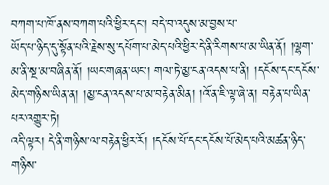བཀག་པ་ཁོ་ནས་བཀག་པའི་ཕྱིར་དང་། བདེ་བ་འདུས་མ་བྱས་པ་
ཡོད་པ་ཉིད་དུ་སྟོན་པའི་རྗེས་སུ་དཔོག་པ་མེད་པའི་ཕྱིར་དེ་ནི་རིགས་པ་མ་ཡིན་ནོ། །ལྷག་མ་ནི་སྔ་མ་བཞིན་ནོ། །ཡང་གཞན་ཡང་། གལ་ཏེ་མྱ་ངན་འདས་པ་ནི། །དངོས་དང་དངོས་མེད་གཉིས་ཡིན་ན། །མྱ་ངན་འདས་པ་མ་བརྟེན་མིན། །འོ་ན་ཇི་ལྟ་ཞེ་ན། བརྟེན་པ་ཡིན་པར་འགྱུར་ཏེ།
འདི་ལྟར། དེ་ནི་གཉིས་ལ་བརྟེན་ཕྱིར་རོ། །དངོས་པོ་དང་དངོས་པོ་མེད་པའི་མཚན་ཉིད་གཉིས་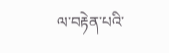ལ་བརྟེན་པའི་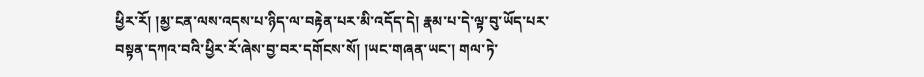ཕྱིར་རོ། །མྱ་ངན་ལས་འདས་པ་ཉིད་ལ་བརྟེན་པར་མི་འདོད་དེ། རྣམ་པ་དེ་ལྟ་བུ་ཡོད་པར་བསྟན་དཀའ་བའི་ཕྱིར་རོ་ཞེས་བྱ་བར་དགོངས་སོ། །ཡང་གཞན་ཡང་། གལ་ཏེ་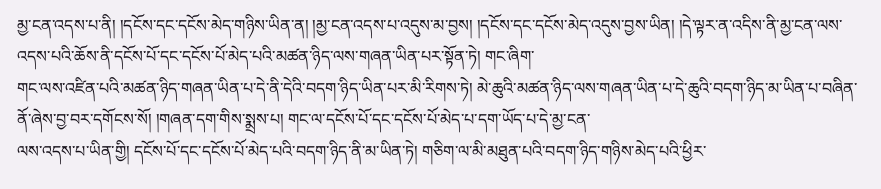མྱ་ངན་འདས་པ་ནི། །དངོས་དང་དངོས་མེད་གཉིས་ཡིན་ན། །མྱ་ངན་འདས་པ་འདུས་མ་བྱས། །དངོས་དང་དངོས་མེད་འདུས་བྱས་ཡིན། །དེ་ལྟར་ན་འདིས་ནི་མྱ་ངན་ལས་འདས་པའི་ཆོས་ནི་དངོས་པོ་དང་དངོས་པོ་མེད་པའི་མཚན་ཉིད་ལས་གཞན་ཡིན་པར་སྟོན་ཏེ། གང་ཞིག་
གང་ལས་འཛིན་པའི་མཚན་ཉིད་གཞན་ཡིན་པ་དེ་ནི་དེའི་བདག་ཉིད་ཡིན་པར་མི་རིགས་ཏེ། མེ་ཆུའི་མཚན་ཉིད་ལས་གཞན་ཡིན་པ་དེ་ཆུའི་བདག་ཉིད་མ་ཡིན་པ་བཞིན་ནོ་ཞེས་བྱ་བར་དགོངས་སོ། །གཞན་དག་གིས་སྨྲས་པ། གང་ལ་དངོས་པོ་དང་དངོས་པོ་མེད་པ་དག་ཡོད་པ་དེ་མྱ་ངན་
ལས་འདས་པ་ཡིན་གྱི། དངོས་པོ་དང་དངོས་པོ་མེད་པའི་བདག་ཉིད་ནི་མ་ཡིན་ཏེ། གཅིག་ལ་མི་མཐུན་པའི་བདག་ཉིད་གཉིས་མེད་པའི་ཕྱིར་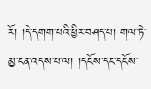རོ། །དེ་དགག་པའི་ཕྱིར་བཤད་པ། གལ་ཏེ་མྱ་ངན་འདས་པ་ལ། །དངོས་དང་དངོས་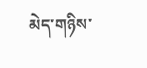མེད་གཉིས་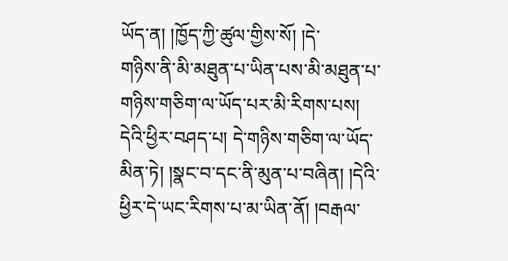ཡོད་ན། །ཁྱོད་ཀྱི་ཚུལ་གྱིས་སོ། །དེ་
གཉིས་ནི་མི་མཐུན་པ་ཡིན་པས་མི་མཐུན་པ་གཉིས་གཅིག་ལ་ཡོད་པར་མི་རིགས་པས། དེའི་ཕྱིར་བཤད་པ། དེ་གཉིས་གཅིག་ལ་ཡོད་མིན་ཏེ། །སྣང་བ་དང་ནི་མུན་པ་བཞིན། །དེའི་ཕྱིར་དེ་ཡང་རིགས་པ་མ་ཡིན་ནོ། །བརྒལ་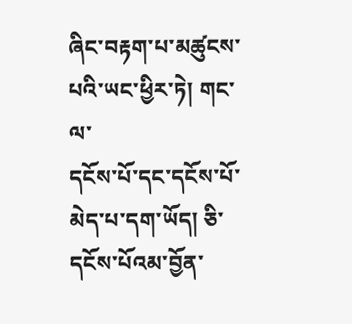ཞིང་བརྟག་པ་མཚུངས་པའི་ཡང་ཕྱིར་ཏེ། གང་ལ་
དངོས་པོ་དང་དངོས་པོ་མེད་པ་དག་ཡོད། ཅི་དངོས་པོའམ་བྱོན་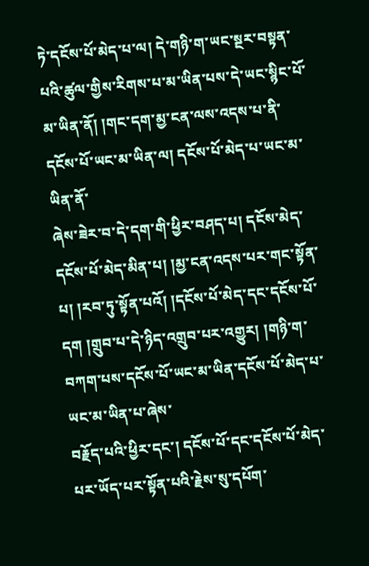ཏེ་དངོས་པོ་མེད་པ་ལ། དེ་གཉི་ག་ཡང་སྔར་བསྟན་པའི་ཚུལ་གྱིས་རིགས་པ་མ་ཡིན་པས་དེ་ཡང་སྙིང་པོ་མ་ཡིན་ནོ། །གང་དག་མྱ་ངན་ལས་འདས་པ་ནི་དངོས་པོ་ཡང་མ་ཡིན་ལ། དངོས་པོ་མེད་པ་ཡང་མ་ཡིན་ནོ་
ཞེས་ཟེར་བ་དེ་དག་གི་ཕྱིར་བཤད་པ། དངོས་མེད་དངོས་པོ་མེད་མིན་པ། །མྱ་ངན་འདས་པར་གང་སྟོན་པ། །རབ་ཏུ་སྟོན་པའོ། །དངོས་པོ་མེད་དང་དངོས་པོ་དག །གྲུབ་པ་དེ་ཉིད་འགྲུབ་པར་འགྱུར། །གཉི་ག་བཀག་པས་དངོས་པོ་ཡང་མ་ཡིན་དངོས་པོ་མེད་པ་ཡང་མ་ཡིན་པ་ཞེས་
བརྗོད་པའི་ཕྱིར་དང་། དངོས་པོ་དང་དངོས་པོ་མེད་པར་ཡོད་པར་སྟོན་པའི་རྗེས་སུ་དཔོག་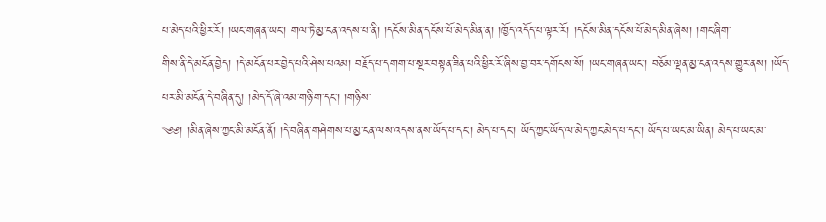པ་མེད་པའི་ཕྱིར་རོ། །ཡང་གཞན་ཡང་། གལ་ཏེ་མྱ་ངན་འདས་པ་ནི། །དངོས་མིན་དངོས་པོ་མེད་མིན་ན། །ཁྱོད་འདོད་པ་ལྟར་རོ། །དངོས་མིན་དངོས་པོ་མེད་མིན་ཞེས། །གང་ཞིག་
གིས་ནི་དེ་མངོན་བྱེད། །དེ་མངོན་པར་བྱེད་པའི་ཤེས་པའམ། བརྗོད་པ་དགག་པ་སྔར་བསྟན་ཟིན་པའི་ཕྱིར་རོ་ཞིས་བྱ་བར་དགོངས་སོ། །ཡང་གཞན་ཡང་། བཅོམ་ལྡན་མྱ་ངན་འདས་གྱུར་ནས། །ཡོད་པར་མི་མངོན་དེ་བཞིན་དུ། །མེད་དོ་ཞེ་འམ་གཉི་ག་དང་། །གཉིས་
༄༅། །མིན་ཞེས་ཀྱང་མི་མངོན་ནོ། །དེ་བཞིན་གཤེགས་པ་མྱ་ངན་ལས་འདས་ནས་ཡོད་པ་དང་། མེད་པ་དང་། ཡོད་ཀྱང་ཡོད་ལ་མེད་ཀྱང་མེད་པ་དང་། ཡོད་པ་ཡང་མ་ཡིན། མེད་པ་ཡང་མ་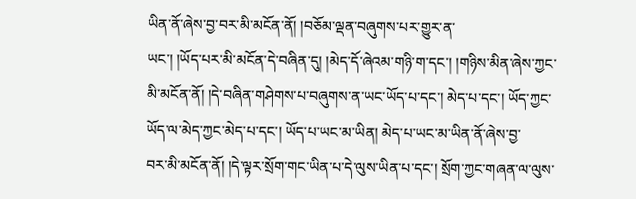ཡིན་ནོ་ཞེས་བྱ་བར་མི་མངོན་ནོ། །བཅོམ་ལྡན་བཞུགས་པར་གྱུར་ན་
ཡང་། །ཡོད་པར་མི་མངོན་དེ་བཞིན་དུ། །མེད་དོ་ཞེའམ་གཉི་ག་དང་། །གཉིས་མིན་ཞེས་ཀྱང་མི་མངོན་ནོ། །དེ་བཞིན་གཤེགས་པ་བཞུགས་ན་ཡང་ཡོད་པ་དང་། མེད་པ་དང་། ཡོད་ཀྱང་ཡོད་ལ་མེད་ཀྱང་མེད་པ་དང་། ཡོད་པ་ཡང་མ་ཡིན། མེད་པ་ཡང་མ་ཡིན་ནོ་ཞེས་བྱ་
བར་མི་མངོན་ནོ། །དེ་ལྟར་སྲོག་གང་ཡིན་པ་དེ་ལུས་ཡིན་པ་དང་། སྲོག་ཀྱང་གཞན་ལ་ལུས་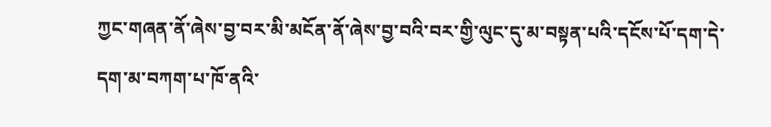ཀྱང་གཞན་ནོ་ཞེས་བྱ་བར་མི་མངོན་ནོ་ཞེས་བྱ་བའི་བར་གྱི་ལུང་དུ་མ་བསྟན་པའི་དངོས་པོ་དག་དེ་དག་མ་བཀག་པ་ཁོ་ནའི་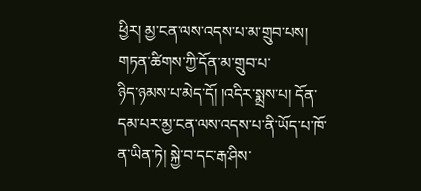ཕྱིར། མྱ་ངན་ལས་འདས་པ་མ་གྲུབ་པས། གཏན་ཚིགས་ཀྱི་དོན་མ་གྲུབ་པ་
ཉིད་ཉམས་པ་མེད་དོ། །འདིར་སྨྲས་པ། དོན་དམ་པར་མྱ་ངན་ལས་འདས་པ་ནི་ཡོད་པ་ཁོ་ན་ཡིན་ཏེ། སྐྱེ་བ་དང་རྒ་ཤིས་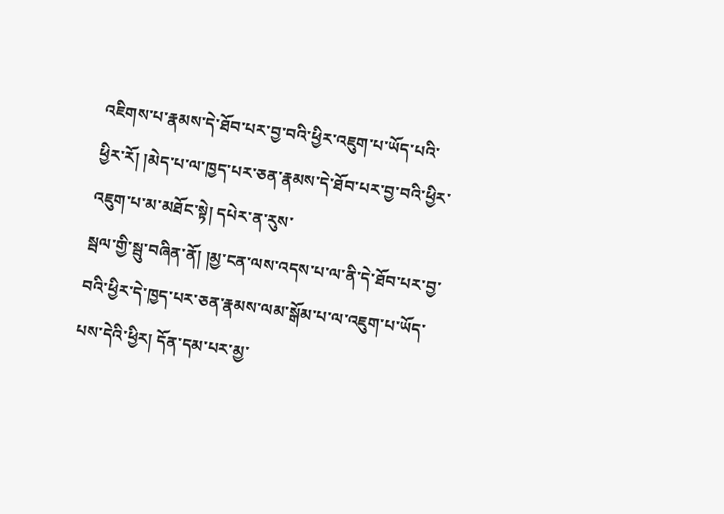འཇིགས་པ་རྣམས་དེ་ཐོབ་པར་བྱ་བའི་ཕྱིར་འཇུག་པ་ཡོད་པའི་ཕྱིར་རོ། །མེད་པ་ལ་ཁྱད་པར་ཅན་རྣམས་དེ་ཐོབ་པར་བྱ་བའི་ཕྱིར་འཇུག་པ་མ་མཐོང་སྟེ། དཔེར་ན་རུས་
སྦལ་གྱི་སྦུ་བཞིན་ནོ། །མྱ་ངན་ལས་འདས་པ་ལ་ནི་དེ་ཐོབ་པར་བྱ་བའི་ཕྱིར་དེ་ཁྱད་པར་ཅན་རྣམས་ལམ་སྒོམ་པ་ལ་འཇུག་པ་ཡོད་པས་དེའི་ཕྱིར། དོན་དམ་པར་མྱ་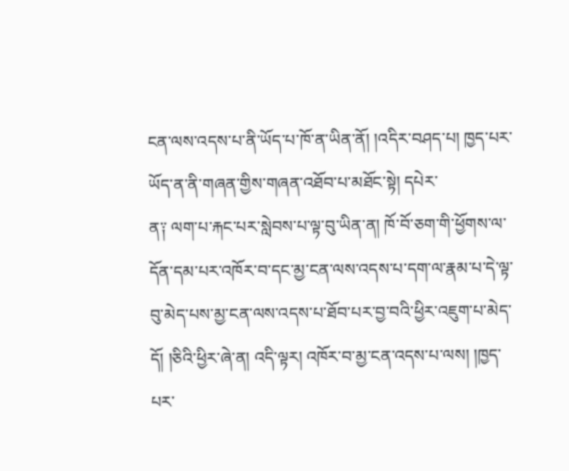ངན་ལས་འདས་པ་ནི་ཡོད་པ་ཁོ་ན་ཡིན་ནོ། །འདིར་བཤད་པ། ཁྱད་པར་ཡོད་ན་ནི་གཞན་གྱིས་གཞན་འཐོབ་པ་མཐོང་སྟེ། དཔེར་
ན༑ ལག་པ་རྐང་པར་སླེབས་པ་ལྟ་བུ་ཡིན་ན། ཁོ་བོ་ཅག་གི་ཕྱོགས་ལ་དོན་དམ་པར་འཁོར་བ་དང་མྱ་ངན་ལས་འདས་པ་དག་ལ་རྣམ་པ་དེ་ལྟ་བུ་མེད་པས་མྱ་ངན་ལས་འདས་པ་ཐོབ་པར་བྱ་བའི་ཕྱིར་འཇུག་པ་མེད་དོ། །ཅིའི་ཕྱིར་ཞེ་ན། འདི་ལྟར། འཁོར་བ་མྱ་ངན་འདས་པ་ལས། །ཁྱད་
པར་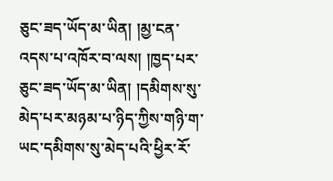ཅུང་ཟད་ཡོད་མ་ཡིན། །མྱ་ངན་འདས་པ་འཁོར་བ་ལས། །ཁྱད་པར་ཅུང་ཟད་ཡོད་མ་ཡིན། །དམིགས་སུ་མེད་པར་མཉམ་པ་ཉིད་ཀྱིས་གཉི་ག་ཡང་དམིགས་སུ་མེད་པའི་ཕྱིར་རོ་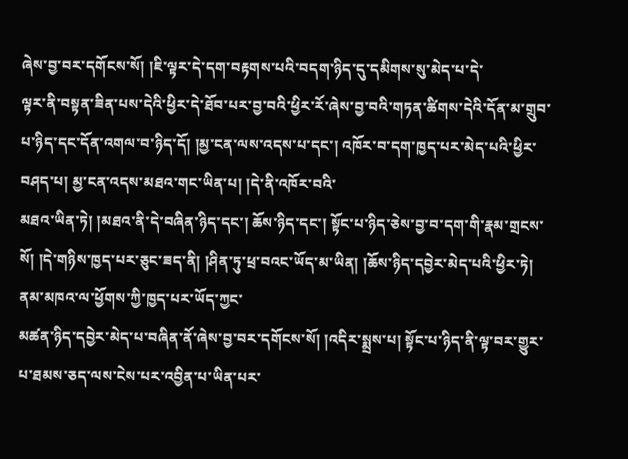ཞེས་བྱ་བར་དགོངས་སོ། །ཇི་ལྟར་དེ་དག་བརྟགས་པའི་བདག་ཉིད་དུ་དམིགས་སུ་མེད་པ་དེ་
ལྟར་ནི་བསྟན་ཟིན་པས་དེའི་ཕྱིར་དེ་ཐོབ་པར་བྱ་བའི་ཕྱིར་རོ་ཞེས་བྱ་བའི་གཏན་ཚིགས་དེའི་དོན་མ་གྲུབ་པ་ཉིད་དང་དོན་འགལ་བ་ཉིད་དོ། །མྱ་ངན་ལས་འདས་པ་དང་། འཁོར་བ་དག་ཁྱད་པར་མེད་པའི་ཕྱིར་བཤད་པ། མྱ་ངན་འདས་མཐའ་གང་ཡིན་པ། །དེ་ནི་འཁོར་བའི་
མཐའ་ཡིན་ཏེ། །མཐའ་ནི་དེ་བཞིན་ཉིད་དང་། ཆོས་ཉིད་དང་། སྟོང་པ་ཉིད་ཅེས་བྱ་བ་དག་གི་རྣམ་གྲངས་སོ། །དེ་གཉིས་ཁྱད་པར་ཅུང་ཟད་ནི། །ཤིན་ཏུ་ཕྲ་བའང་ཡོད་མ་ཡིན། །ཆོས་ཉིད་དབྱེར་མེད་པའི་ཕྱིར་ཏེ། ནམ་མཁའ་ལ་ཕྱོགས་ཀྱི་ཁྱད་པར་ཡོད་ཀྱང་
མཚན་ཉིད་དབྱེར་མེད་པ་བཞིན་ནོ་ཞེས་བྱ་བར་དགོངས་སོ། །འདིར་སྨྲས་པ། སྟོང་པ་ཉིད་ནི་ལྟ་བར་གྱུར་པ་ཐམས་ཅད་ལས་ངེས་པར་འབྱིན་པ་ཡིན་པར་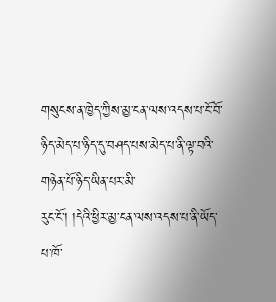གསུངས་ན་ཁྱེད་ཀྱིས་མྱ་ངན་ལས་འདས་པ་ངོ་བོ་ཉིད་མེད་པ་ཉིད་དུ་བཤད་པས་མེད་པ་ནི་ལྟ་བའི་གཉེན་པོ་ཉིད་ཡིན་པར་མི་
རུང་ངོ་། །དེའི་ཕྱིར་མྱ་ངན་ལས་འདས་པ་ནི་ཡོད་པ་ཁོ་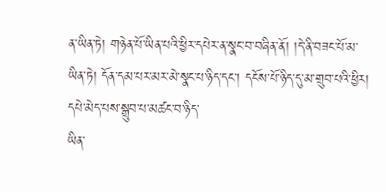ན་ཡིན་ཏེ། གཉེན་པོ་ཡིན་པའི་ཕྱིར་དཔེར་ན་སྣང་བ་བཞིན་ནོ། །དེ་ནི་བཟང་པོ་མ་ཡིན་ཏེ། དོན་དམ་པར་མར་མེ་སྣང་པ་ཉིད་དང་། དངོས་པོ་ཉིད་དུ་མ་གྲུབ་པའི་ཕྱིར། དཔེ་མེད་པས་སྒྲུབ་པ་མཚང་བ་ཉིད་
ཡིན་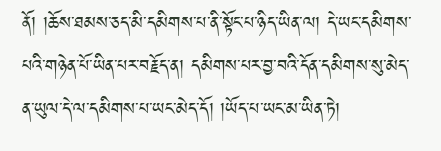ནོ། །ཆོས་ཐམས་ཅད་མི་དམིགས་པ་ནི་སྟོང་པ་ཉིད་ཡིན་ལ། དེ་ཡང་དམིགས་པའི་གཉེན་པོ་ཡིན་པར་བརྗོད་ན། དམིགས་པར་བྱ་བའི་དོན་དམིགས་སུ་མེད་ན་ཡུལ་དེ་ལ་དམིགས་པ་ཡང་མེད་དོ། །ཡོད་པ་ཡང་མ་ཡིན་ཏེ།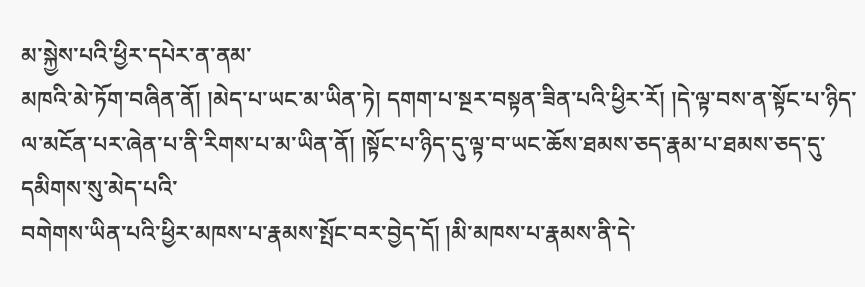མ་སྐྱེས་པའི་ཕྱིར་དཔེར་ན་ནམ་
མཁའི་མེ་ཏོག་བཞིན་ནོ། །མེད་པ་ཡང་མ་ཡིན་ཏེ། དགག་པ་སྔར་བསྟན་ཟིན་པའི་ཕྱིར་རོ། །དེ་ལྟ་བས་ན་སྟོང་པ་ཉིད་ལ་མངོན་པར་ཞེན་པ་ནི་རིགས་པ་མ་ཡིན་ནོ། །སྟོང་པ་ཉིད་དུ་ལྟ་བ་ཡང་ཆོས་ཐམས་ཅད་རྣམ་པ་ཐམས་ཅད་དུ་དམིགས་སུ་མེད་པའི་
བགེགས་ཡིན་པའི་ཕྱིར་མཁས་པ་རྣམས་སྤོང་བར་བྱེད་དོ། །མི་མཁས་པ་རྣམས་ནི་དེ་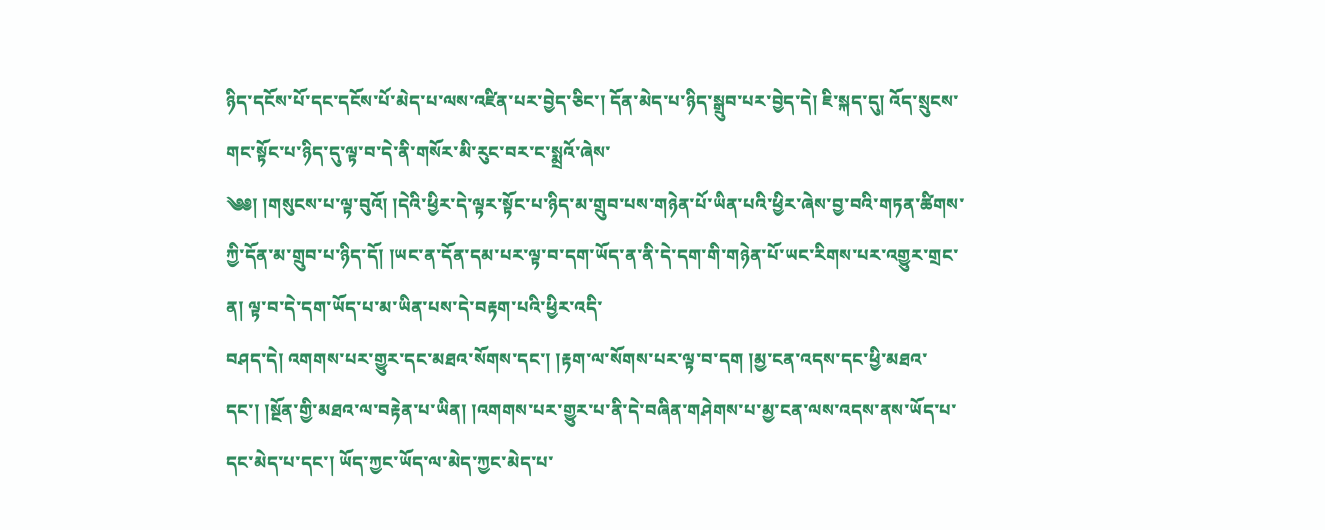ཉིད་དངོས་པོ་དང་དངོས་པོ་མེད་པ་ལས་འཛིན་པར་བྱེད་ཅིང་། དོན་མེད་པ་ཉིད་སྒྲུབ་པར་བྱེད་དེ། ཇི་སྐད་དུ། འོད་སྲུངས་གང་སྟོང་པ་ཉིད་དུ་ལྟ་བ་དེ་ནི་གསོར་མི་རུང་བར་ང་སྨྲའོ་ཞེས་
༄༅། །གསུངས་པ་ལྟ་བུའོ། །དེའི་ཕྱིར་དེ་ལྟར་སྟོང་པ་ཉིད་མ་གྲུབ་པས་གཉེན་པོ་ཡིན་པའི་ཕྱིར་ཞེས་བྱ་བའི་གཏན་ཚིགས་ཀྱི་དོན་མ་གྲུབ་པ་ཉིད་དོ། །ཡང་ན་དོན་དམ་པར་ལྟ་བ་དག་ཡོད་ན་ནི་དེ་དག་གི་གཉེན་པོ་ཡང་རིགས་པར་འགྱུར་གྲང་ན། ལྟ་བ་དེ་དག་ཡོད་པ་མ་ཡིན་པས་དེ་བརྟག་པའི་ཕྱིར་འདི་
བཤད་དེ། འགགས་པར་གྱུར་དང་མཐའ་སོགས་དང་། །རྟག་ལ་སོགས་པར་ལྟ་བ་དག །མྱ་ངན་འདས་དང་ཕྱི་མཐའ་དང་། །སྔོན་གྱི་མཐའ་ལ་བརྟེན་པ་ཡིན། །འགགས་པར་གྱུར་པ་ནི་དེ་བཞིན་གཤེགས་པ་མྱ་ངན་ལས་འདས་ནས་ཡོད་པ་དང་མེད་པ་དང་། ཡོད་ཀྱང་ཡོད་ལ་མེད་ཀྱང་མེད་པ་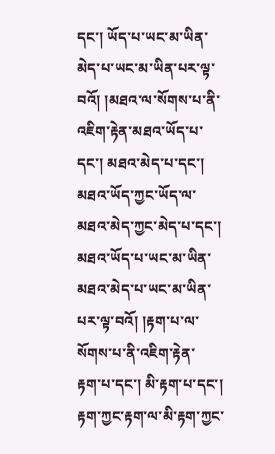དང་། ཡོད་པ་ཡང་མ་ཡིན་མེད་པ་ཡང་མ་ཡིན་པར་ལྟ་བའོ། །མཐའ་ལ་སོགས་པ་ནི་འཇིག་རྟེན་མཐའ་ཡོད་པ་དང་། མཐའ་མེད་པ་དང་། མཐའ་ཡོད་ཀྱང་ཡོད་ལ་མཐའ་མེད་ཀྱང་མེད་པ་དང་། མཐའ་ཡོད་པ་ཡང་མ་ཡིན་མཐའ་མེད་པ་ཡང་མ་ཡིན་པར་ལྟ་བའོ། །རྟག་པ་ལ་སོགས་པ་ནི་འཇིག་རྟེན་
རྟག་པ་དང་། མི་རྟག་པ་དང་། རྟག་ཀྱང་རྟག་ལ་མི་རྟག་ཀྱང་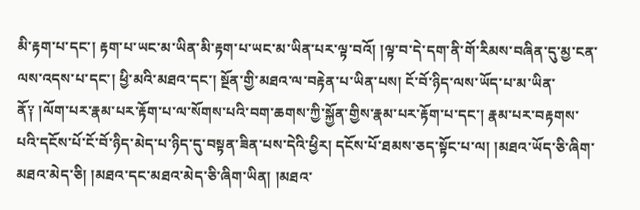མི་རྟག་པ་དང་། རྟག་པ་ཡང་མ་ཡིན་མི་རྟག་པ་ཡང་མ་ཡིན་པར་ལྟ་བའོ། །ལྟ་བ་དེ་དག་ནི་གོ་རིམས་བཞིན་དུ་མྱ་ངན་ལས་འདས་པ་དང་། ཕྱི་མའི་མཐའ་དང་། སྔོན་གྱི་མཐའ་ལ་བརྟེན་པ་ཡིན་པས། ངོ་བོ་ཉིད་ལས་ཡོད་པ་མ་ཡིན་
ནོ༑ །ལོག་པར་རྣམ་པར་རྟོག་པ་ལ་སོགས་པའི་བག་ཆགས་ཀྱི་སྐྱོན་གྱིས་རྣམ་པར་རྟོག་པ་དང་། རྣམ་པར་བརྟགས་པའི་དངོས་པོ་ངོ་བོ་ཉིད་མེད་པ་ཉིད་དུ་བསྟན་ཟིན་པས་དེའི་ཕྱིར། དངོས་པོ་ཐམས་ཅད་སྟོང་པ་ལ། །མཐའ་ཡོད་ཅི་ཞིག་མཐའ་མེད་ཅི། །མཐའ་དང་མཐའ་མེད་ཅི་ཞིག་ཡིན། །མཐའ་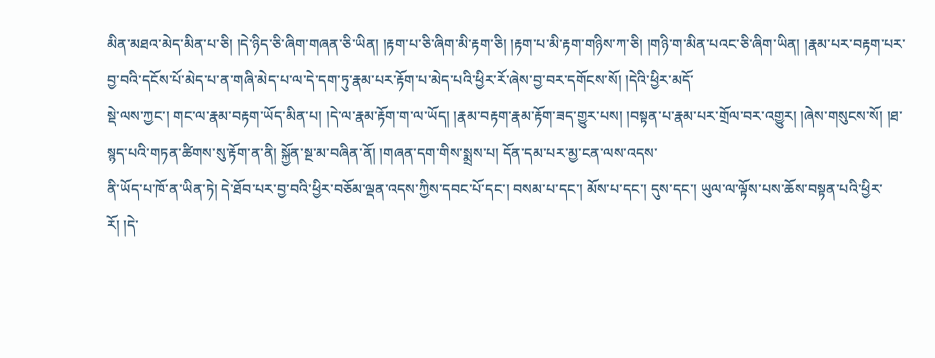མིན་མཐའ་མེད་མིན་པ་ཅི། །དེ་ཉིད་ཅི་ཞིག་གཞན་ཅི་ཡིན། །རྟག་པ་ཅི་ཞིག་མི་རྟག་ཅི། །རྟག་པ་མི་རྟག་གཉིས་ཀ་ཅི། །གཉི་ག་མིན་པའང་ཅི་ཞིག་ཡིན། །རྣམ་པར་བརྟག་པར་བྱ་བའི་དངོས་པོ་མེད་པ་ན་གཞི་མེད་པ་ལ་དེ་དག་ཏུ་རྣམ་པར་རྟོག་པ་མེད་པའི་ཕྱིར་རོ་ཞེས་བྱ་བར་དགོངས་སོ། །དེའི་ཕྱིར་མདོ་
སྡེ་ལས་ཀྱང་། གང་ལ་རྣམ་བརྟག་ཡོད་མིན་པ། །དེ་ལ་རྣམ་རྟོག་ག་ལ་ཡོད། །རྣམ་བརྟག་རྣམ་རྟོག་ཟད་གྱུར་པས། །བསྟན་པ་རྣམ་པར་གྲོལ་བར་འགྱུར། །ཞེས་གསུངས་སོ། །ཐ་སྙད་པའི་གཏན་ཚིགས་སུ་རྟོག་ན་ནི། སྐྱོན་སྔ་མ་བཞིན་ནོ། །གཞན་དག་གིས་སྨྲས་པ། དོན་དམ་པར་མྱ་ངན་ལས་འདས་
ནི་ཡོད་པ་ཁོ་ན་ཡིན་ཏེ། དེ་ཐོབ་པར་བྱ་བའི་ཕྱིར་བཅོམ་ལྡན་འདས་ཀྱིས་དབང་པོ་དང་། བསམ་པ་དང་། མོས་པ་དང་། དུས་དང་། ཡུལ་ལ་ལྟོས་པས་ཆོས་བསྟན་པའི་ཕྱིར་རོ། །དེ་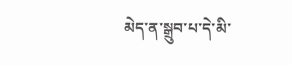མེད་ན་སྒྲུབ་པ་དེ་མི་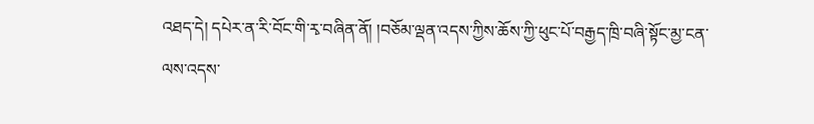འཐད་དེ། དཔེར་ན་རི་བོང་གི་རྭ་བཞིན་ནོ། །བཅོམ་ལྡན་འདས་ཀྱིས་ཆོས་ཀྱི་ཕུང་པོ་བརྒྱད་ཁྲི་བཞི་སྟོང་མྱ་ངན་
ལས་འདས་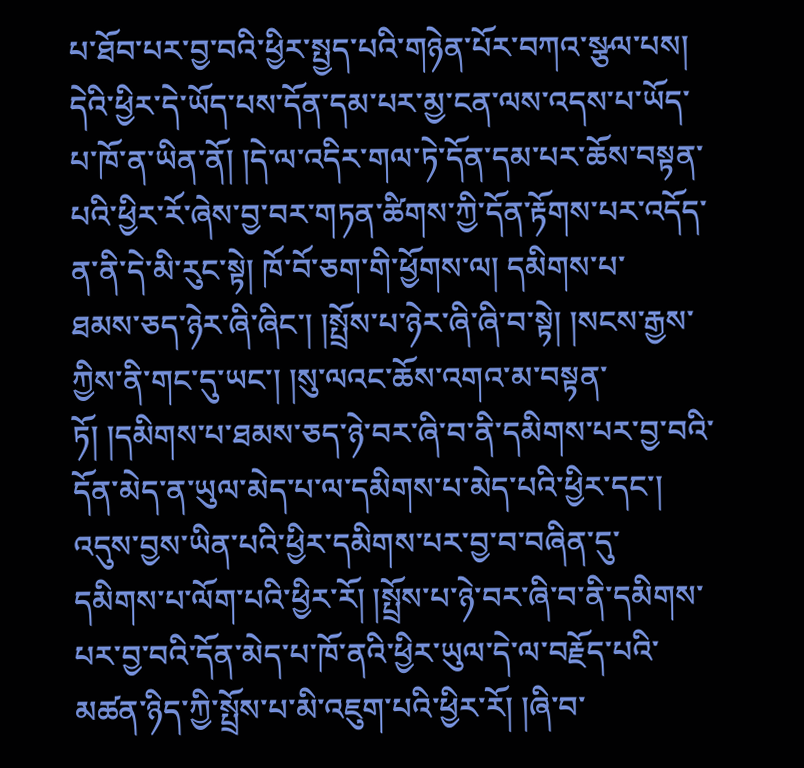པ་ཐོབ་པར་བྱ་བའི་ཕྱིར་སྤྱད་པའི་གཉེན་པོར་བཀའ་སྩལ་པས། དེའི་ཕྱིར་དེ་ཡོད་པས་དོན་དམ་པར་མྱ་ངན་ལས་འདས་པ་ཡོད་པ་ཁོ་ན་ཡིན་ནོ། །དེ་ལ་འདིར་གལ་ཏེ་དོན་དམ་པར་ཆོས་བསྟན་པའི་ཕྱིར་རོ་ཞེས་བྱ་བར་གཏན་ཚིགས་ཀྱི་དོན་རྟོགས་པར་འདོད་ན་ནི་དེ་མི་རུང་སྟེ། ཁོ་བོ་ཅག་གི་ཕྱོགས་ལ། དམིགས་པ་
ཐམས་ཅད་ཉེར་ཞི་ཞིང་། །སྤྲོས་པ་ཉེར་ཞི་ཞི་བ་སྟེ། །སངས་རྒྱས་ཀྱིས་ནི་གང་དུ་ཡང་། །སུ་ལའང་ཆོས་འགའ་མ་བསྟན་ཏོ། །དམིགས་པ་ཐམས་ཅད་ཉེ་བར་ཞི་བ་ནི་དམིགས་པར་བྱ་བའི་དོན་མེད་ན་ཡུལ་མེད་པ་ལ་དམིགས་པ་མེད་པའི་ཕྱིར་དང་། འདུས་བྱས་ཡིན་པའི་ཕྱིར་དམིགས་པར་བྱ་བ་བཞིན་དུ་
དམིགས་པ་ལོག་པའི་ཕྱིར་རོ། །སྤྲོས་པ་ཉེ་བར་ཞི་བ་ནི་དམིགས་པར་བྱ་བའི་དོན་མེད་པ་ཁོ་ནའི་ཕྱིར་ཡུལ་དེ་ལ་བརྗོད་པའི་མཚན་ཉིད་ཀྱི་སྤྲོས་པ་མི་འཇུག་པའི་ཕྱིར་རོ། །ཞི་བ་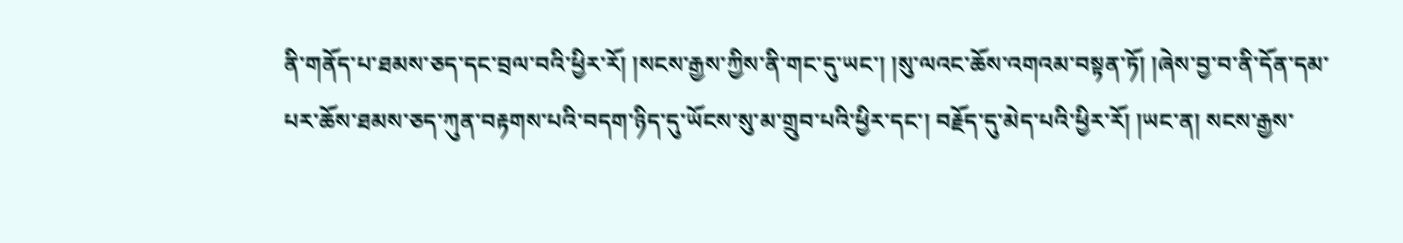ནི་གནོད་པ་ཐམས་ཅད་དང་བྲལ་བའི་ཕྱིར་རོ། །སངས་རྒྱས་ཀྱིས་ནི་གང་དུ་ཡང་། །སུ་ལའང་ཆོས་འགའམ་བསྟན་ཏོ། །ཞེས་བྱ་བ་ནི་དོན་དམ་
པར་ཆོས་ཐམས་ཅད་ཀུན་བརྟགས་པའི་བདག་ཉིད་དུ་ཡོངས་སུ་མ་གྲུབ་པའི་ཕྱིར་དང་། བརྗོད་དུ་མེད་པའི་ཕྱིར་རོ། །ཡང་ན། སངས་རྒྱས་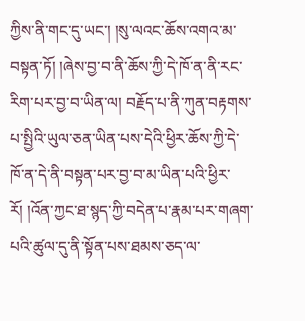ཀྱིས་ནི་གང་དུ་ཡང་། །སུ་ལའང་ཆོས་འགའ་མ་བསྟན་ཏོ། །ཞེས་བྱ་བ་ནི་ཆོས་ཀྱི་དེ་ཁོ་ན་ནི་རང་རིག་པར་བྱ་བ་ཡིན་ལ། བརྗོད་པ་ནི་ཀུན་བརྟགས་པ་སྤྱིའི་ཡུལ་ཅན་ཡིན་པས་དེའི་ཕྱིར་ཆོས་ཀྱི་དེ་
ཁོ་ན་དེ་ནི་བསྟན་པར་བྱ་བ་མ་ཡིན་པའི་ཕྱིར་རོ། །འོན་ཀྱང་ཐ་སྙད་ཀྱི་བདེན་པ་རྣམ་པར་གཞག་པའི་ཚུལ་དུ་ནི་སྟོན་པས་ཐམས་ཅད་ལ་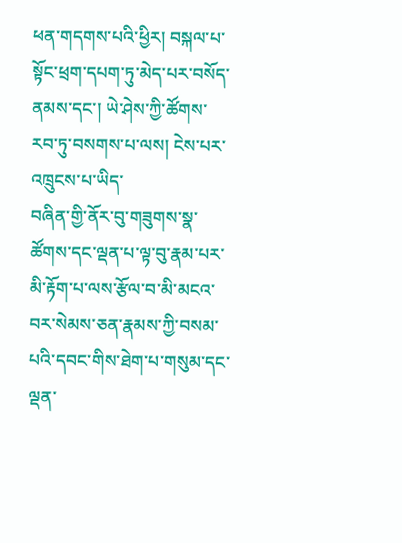ཕན་གདགས་པའི་ཕྱིར། བསྐལ་པ་སྟོང་ཕྲག་དཔག་ཏུ་མེད་པར་བསོད་ནམས་དང་། ཡེ་ཤེས་ཀྱི་ཚོགས་རབ་ཏུ་བསགས་པ་ལས། ངེས་པར་འཁྲུངས་པ་ཡིད་
བཞིན་གྱི་ནོར་བུ་གཟུགས་སྣ་ཚོགས་དང་ལྡན་པ་ལྟ་བུ་རྣམ་པར་མི་རྟོག་པ་ལས་རྩོལ་བ་མི་མངའ་བར་སེམས་ཅན་རྣམས་ཀྱི་བསམ་པའི་དབང་གིས་ཐེག་པ་གསུམ་དང་ལྡན་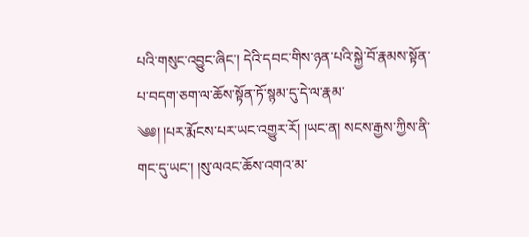པའི་གསུང་འབྱུང་ཞིང་། དེའི་དབང་གིས་ཉན་པའི་སྐྱེ་བོ་རྣམས་སྟོན་པ་བདག་ཅག་ལ་ཆོས་སྟོན་ཏོ་སྙམ་དུ་དེ་ལ་རྣམ་
༄༅། །པར་རྨོངས་པར་ཡང་འགྱུར་རོ། །ཡང་ན། སངས་རྒྱས་ཀྱིས་ནི་གང་དུ་ཡང་། །སུ་ལའང་ཆོས་འགའ་མ་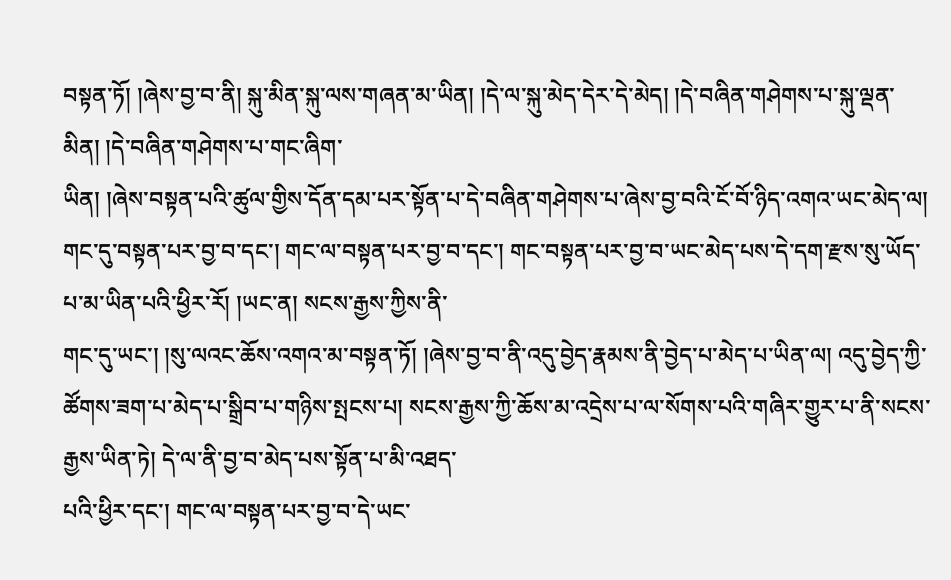བསྟན་ཏོ། །ཞེས་བྱ་བ་ནི། སྐུ་མིན་སྐུ་ལས་གཞན་མ་ཡིན། །དེ་ལ་སྐུ་མེད་དེར་དེ་མེད། །དེ་བཞིན་གཤེགས་པ་སྐུ་ལྡན་མིན། །དེ་བཞིན་གཤེགས་པ་གང་ཞིག་
ཡིན། །ཞེས་བསྟན་པའི་ཚུལ་གྱིས་དོན་དམ་པར་སྟོན་པ་དེ་བཞིན་གཤེགས་པ་ཞེས་བྱ་བའི་ངོ་བོ་ཉིད་འགའ་ཡང་མེད་ལ། གང་དུ་བསྟན་པར་བྱ་བ་དང་། གང་ལ་བསྟན་པར་བྱ་བ་དང་། གང་བསྟན་པར་བྱ་བ་ཡང་མེད་པས་དེ་དག་རྫས་སུ་ཡོད་པ་མ་ཡིན་པའི་ཕྱིར་རོ། །ཡང་ན། སངས་རྒྱས་ཀྱིས་ནི་
གང་དུ་ཡང་། །སུ་ལའང་ཆོས་འགའ་མ་བསྟན་ཏོ། །ཞེས་བྱ་བ་ནི་འདུ་བྱེད་རྣམས་ནི་བྱེད་པ་མེད་པ་ཡིན་ལ། འདུ་བྱེད་ཀྱི་ཚོགས་ཟག་པ་མེད་པ་སྒྲིབ་པ་གཉིས་སྤངས་པ། སངས་རྒྱས་ཀྱི་ཆོས་མ་འདྲེས་པ་ལ་སོགས་པའི་གཞིར་གྱུར་པ་ནི་སངས་རྒྱས་ཡིན་ཏེ། དེ་ལ་ནི་བྱ་བ་མེད་པས་སྟོན་པ་མི་འཐད་
པའི་ཕྱིར་དང་། གང་ལ་བསྟན་པར་བྱ་བ་དེ་ཡང་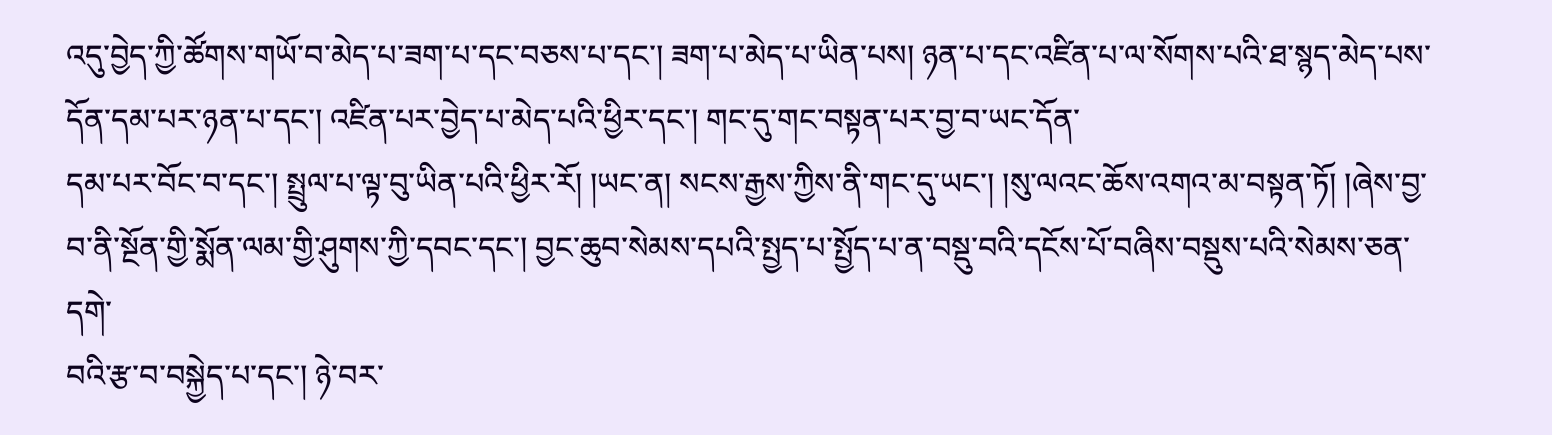འདུ་བྱེད་ཀྱི་ཚོགས་གཡོ་བ་མེད་པ་ཟག་པ་དང་བཅས་པ་དང་། ཟག་པ་མེད་པ་ཡིན་པས། ཉན་པ་དང་འཛིན་པ་ལ་སོགས་པའི་ཐ་སྙད་མེད་པས་དོན་དམ་པར་ཉན་པ་དང་། འཛིན་པར་བྱེད་པ་མེད་པའི་ཕྱིར་དང་། གང་དུ་གང་བསྟན་པར་བྱ་བ་ཡང་དོན་
དམ་པར་བོང་བ་དང་། སྤྲུལ་པ་ལྟ་བུ་ཡིན་པའི་ཕྱིར་རོ། །ཡང་ན། སངས་རྒྱས་ཀྱིས་ནི་གང་དུ་ཡང་། །སུ་ལའང་ཆོས་འགའ་མ་བསྟན་ཏོ། །ཞེས་བྱ་བ་ནི་སྔོན་གྱི་སྨོན་ལམ་གྱི་ཤུགས་ཀྱི་དབང་དང་། བྱང་ཆུབ་སེམས་དཔའི་སྤྱད་པ་སྤྱོད་པ་ན་བསྡུ་བའི་དངོས་པོ་བཞིས་བསྡུས་པའི་སེམས་ཅན་དགེ་
བའི་རྩ་བ་བསྐྱེད་པ་དང་། ཉེ་བར་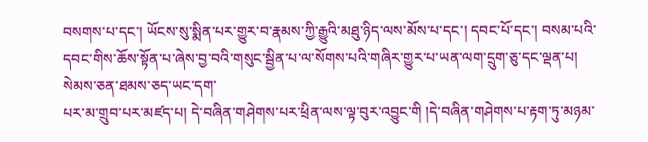བསགས་པ་དང་། ཡོངས་སུ་སྨིན་པར་གྱུར་བ་རྣམས་ཀྱི་རྒྱུའི་མཐུ་ཉིད་ལས་མོས་པ་དང་། དབང་པོ་དང་། བསམ་པའི་དབང་གིས་ཆོས་སྟོན་པ་ཞེས་བྱ་བའི་གསུང་སྦྱིན་པ་ལ་སོགས་པའི་གཞིར་གྱུར་པ་ཡན་ལག་དྲུག་ཅུ་དང་ལྡན་པ། སེམས་ཅན་ཐམས་ཅད་ཡང་དག་
པར་མ་གྲུབ་པར་མཛད་པ། དེ་བཞིན་གཤེགས་པར་ཕྲིན་ལས་ལྟ་བུར་འབྱུང་གི །དེ་བཞིན་གཤེགས་པ་རྟག་ཏུ་མཉམ་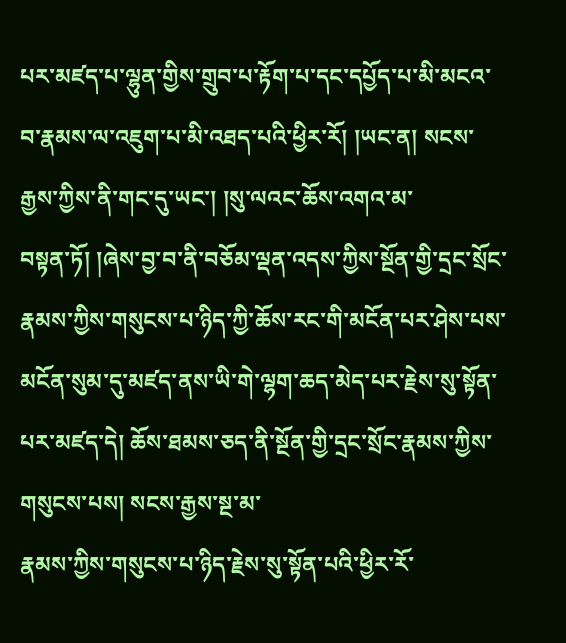པར་མཛད་པ་ལྷུན་གྱིས་གྲུབ་པ་རྟོག་པ་དང་དཔྱོད་པ་མི་མངའ་བ་རྣམས་ལ་འཇུག་པ་མི་འཐད་པའི་ཕྱིར་རོ། །ཡང་ན། སངས་རྒྱས་ཀྱིས་ནི་གང་དུ་ཡང་། །སུ་ལའང་ཆོས་འགའ་མ་
བསྟན་ཏོ། །ཞེས་བྱ་བ་ནི་བཅོམ་ལྡན་འདས་ཀྱིས་སྔོན་གྱི་དྲང་སྲོང་རྣམས་ཀྱིས་གསུངས་པ་ཉིད་ཀྱི་ཆོས་རང་གི་མངོན་པར་ཤེས་པས་མངོན་སུམ་དུ་མཛད་ནས་ཡི་གེ་ལྷག་ཆད་མེད་པར་རྗེས་སུ་སྟོན་པར་མཛད་དེ། ཆོས་ཐམས་ཅད་ནི་སྔོན་གྱི་དྲང་སྲོང་རྣམས་ཀྱིས་གསུངས་པས། སངས་རྒྱས་སྔ་མ་
རྣམས་ཀྱིས་གསུངས་པ་ཉིད་རྗེས་སུ་སྟོན་པའི་ཕྱིར་རོ་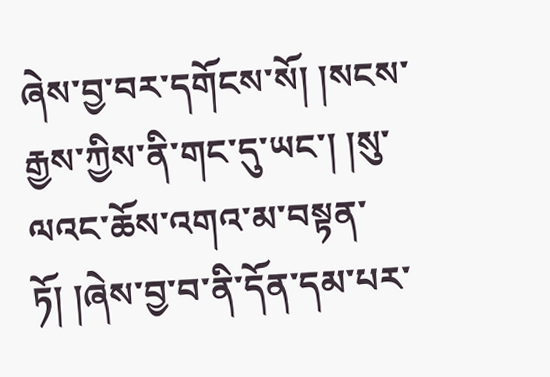ཞེས་བྱ་བར་དགོངས་སོ། །སངས་རྒྱས་ཀྱིས་ནི་གང་དུ་ཡང་། །སུ་ལའང་ཆོས་འགའ་མ་བསྟན་ཏོ། །ཞེས་བྱ་བ་ནི་དོན་དམ་པར་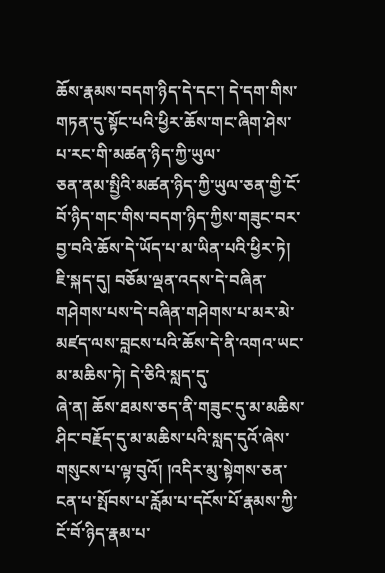ཆོས་རྣམས་བདག་ཉིད་དེ་དང་། དེ་དག་གིས་གཏན་དུ་སྟོང་པའི་ཕྱིར་ཆོས་གང་ཞིག་ཤེས་པ་རང་གི་མཚན་ཉིད་ཀྱི་ཡུལ་
ཅན་ནམ་སྤྱིའི་མཚན་ཉིད་ཀྱི་ཡུལ་ཅན་གྱི་ངོ་བོ་ཉིད་གང་གིས་བདག་ཉིད་ཀྱིས་གཟུང་བར་བྱ་བའི་ཆོས་དེ་ཡོད་པ་མ་ཡིན་པའི་ཕྱིར་ཏེ། ཇི་སྐད་དུ། བཅོམ་ལྡན་འདས་དེ་བཞིན་གཤེགས་པས་དེ་བཞིན་གཤེགས་པ་མར་མེ་མཛད་ལས་བླངས་པའི་ཆོས་དེ་ནི་འགའ་ཡང་མ་མཆིས་ཏེ། དེ་ཅིའི་སླད་དུ་
ཞེ་ན། ཆོས་ཐམས་ཅད་ནི་གཟུང་དུ་མ་མཆིས་ཤིང་བརྗོད་དུ་མ་མཆིས་པའི་སླད་དུའོ་ཞེས་གསུངས་པ་ལྟ་བུའོ། །འདིར་མུ་སྟེགས་ཅན་ངན་པ་སྤོབས་པ་རློམ་པ་དངོས་པོ་རྣམས་ཀྱི་ངོ་བོ་ཉིད་རྣམ་པ་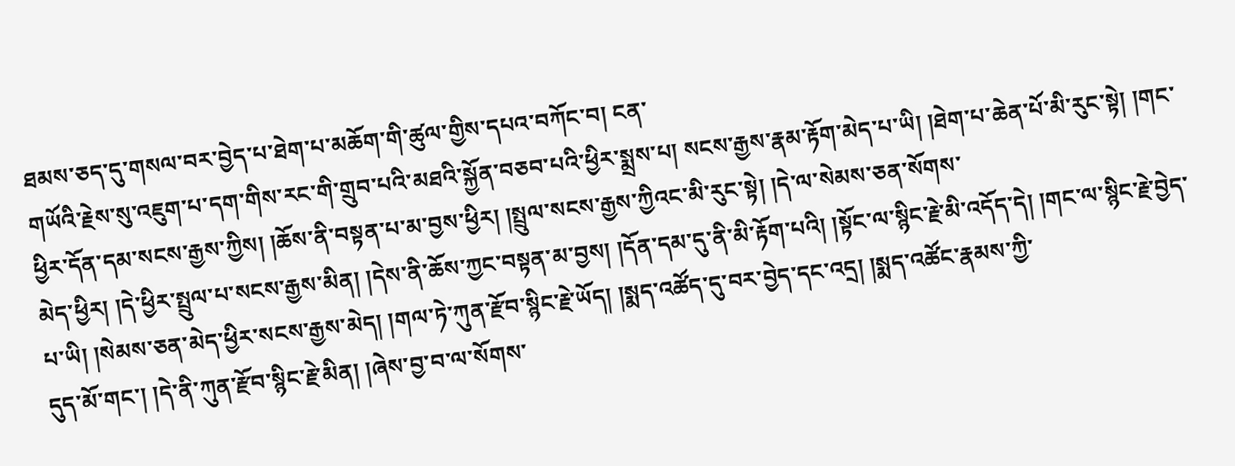ཐམས་ཅད་དུ་གསལ་བར་བྱེད་པ་ཐེག་པ་མཆོག་གི་ཚུལ་གྱིས་དཔའ་བཀོང་བ། ངན་
གཡོའི་རྗེས་སུ་འཇུག་པ་དག་གིས་རང་གི་གྲུབ་པའི་མཐའི་སྐྱོན་བཅབ་པའི་ཕྱིར་སྨྲས་པ། སངས་རྒྱས་རྣམ་རྟོག་མེད་པ་ཡི། །ཐེག་པ་ཆེན་པོ་མི་རུང་སྟེ། །གང་ཕྱིར་དོན་དམ་སངས་རྒྱས་ཀྱིས། །ཆོས་ནི་བསྟན་པ་མ་བྱས་ཕྱིར། །སྤྲུལ་སངས་རྒྱས་ཀྱིའང་མི་རུང་སྟེ། །དེ་ལ་སེམས་ཅན་སོགས་
མེད་ཕྱིར། །དེ་ཕྱིར་སྤྲུལ་པ་སངས་རྒྱས་མིན། །དེས་ནི་ཆོས་ཀྱང་བསྟན་མ་བྱས། །དོན་དམ་དུ་ནི་མི་རྟོག་པའི། །སྟོང་ལ་སྙིང་རྗེ་མི་འདོད་དེ། །གང་ལ་སྙིང་རྗེ་བྱེད་པ་ཡི། །སེམས་ཅན་མེད་ཕྱིར་སངས་རྒྱས་མེད། །གལ་ཏེ་ཀུན་རྫོབ་སྙིང་རྗེ་ཡོད། །སྨད་འཚོད་དུ་བར་བྱེད་དང་འདྲ། །སྨད་འཚོང་རྣམས་ཀྱི་
དུད་མོ་གང་། །དེ་ནི་ཀུན་རྫོབ་སྙིང་རྗེ་མིན། །ཞེས་བྱ་བ་ལ་སོགས་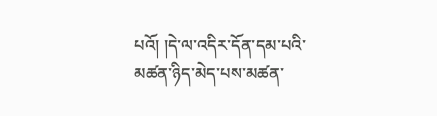པའོ། །དེ་ལ་འདིར་དོན་དམ་པའི་མཚན་ཉིད་མེད་པས་མཚན་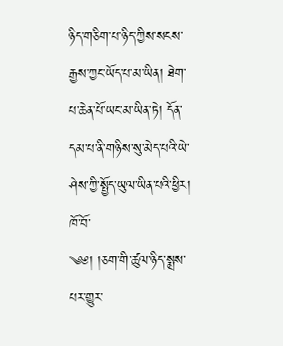ཉིད་གཅིག་པ་ཉིད་ཀྱིས་སངས་རྒྱས་ཀྱང་ཡོད་པ་མ་ཡིན། ཐེག་པ་ཆེན་པོ་ཡང་མ་ཡིན་ཏེ། དོན་དམ་པ་ནི་གཉིས་སུ་མེད་པའི་ཡེ་ཤེས་ཀྱི་སྤྱོད་ཡུལ་ཡིན་པའི་ཕྱིར། ཁོ་བོ་
༄༅། །ཅག་གི་ཚུལ་ཉིད་སྨྲས་པར་གྱུར་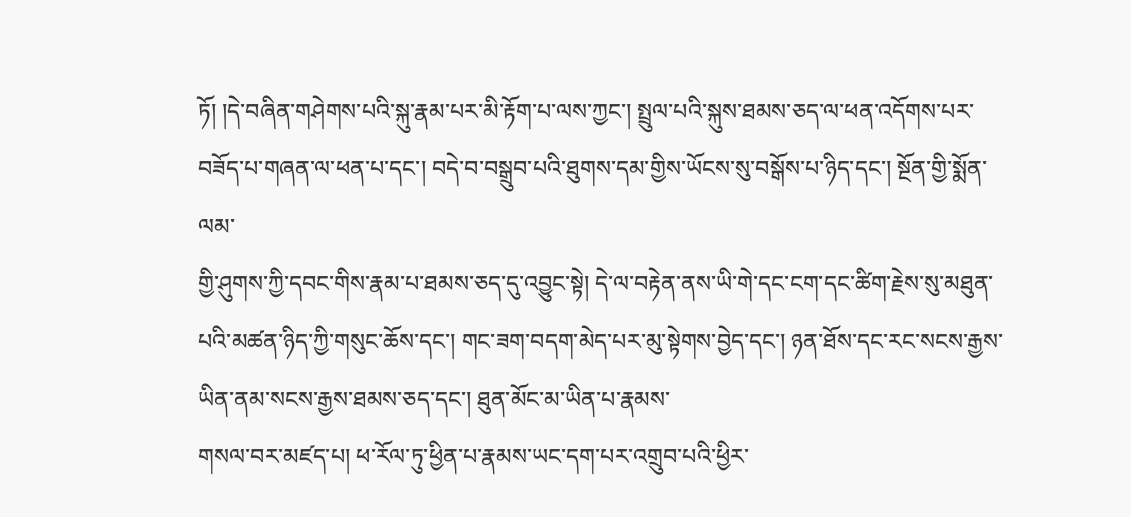ཏོ། །དེ་བཞིན་གཤེགས་པའི་སྐུ་རྣམ་པར་མི་རྟོག་པ་ལས་ཀྱང་། སྤྲུལ་པའི་སྐུས་ཐམས་ཅད་ལ་ཕན་འདོགས་པར་བཟོད་པ་གཞན་ལ་ཕན་པ་དང་། བདེ་བ་བསྒྲུབ་པའི་ཐུགས་དམ་གྱིས་ཡོངས་སུ་བསྒོས་པ་ཉིད་དང་། སྔོན་གྱི་སྨོན་ལམ་
གྱི་ཤུགས་ཀྱི་དབང་གིས་རྣམ་པ་ཐམས་ཅད་དུ་འབྱུང་སྟེ། དེ་ལ་བརྟེན་ནས་ཡི་གེ་དང་ངག་དང་ཚིག་རྗེས་སུ་མཐུན་པའི་མཚན་ཉིད་ཀྱི་གསུང་ཆོས་དང་། གང་ཟག་བདག་མེད་པར་མུ་སྟེགས་བྱེད་དང་། ཉན་ཐོས་དང་རང་སངས་རྒྱས་ཡིན་ནམ་སངས་རྒྱས་ཐམས་ཅད་དང་། ཐུན་མོང་མ་ཡིན་པ་རྣམས་
གསལ་བར་མཛད་པ། ཕ་རོལ་ཏུ་ཕྱིན་པ་རྣམས་ཡང་དག་པར་འགྲུབ་པའི་ཕྱིར་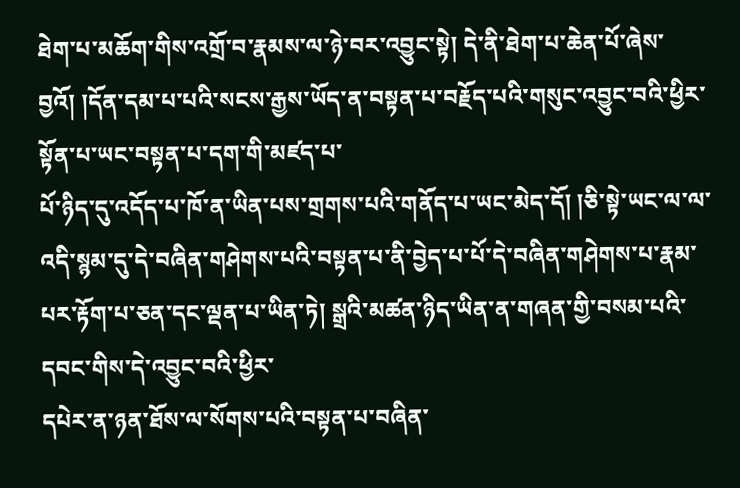ཐེག་པ་མཆོག་གིས་འགྲོ་བ་རྣམས་ལ་ཉེ་བར་འབྱུང་སྟེ། དེ་ནི་ཐེག་པ་ཆེན་པོ་ཞེས་བྱའོ། །དོན་དམ་པ་པའི་སངས་རྒྱས་ཡོད་ན་བསྟན་པ་བརྗོད་པའི་གསུང་འབྱུང་བའི་ཕྱིར་སྟོན་པ་ཡང་བསྟན་པ་དག་གི་མཛད་པ་
པོ་ཉིད་དུ་འདོད་པ་ཁོ་ན་ཡིན་པས་གྲགས་པའི་གནོད་པ་ཡང་མེད་དོ། །ཅི་སྟེ་ཡང་ལ་ལ་འདི་སྙམ་དུ་དེ་བཞིན་གཤེགས་པའི་བསྟན་པ་ནི་བྱེད་པ་པོ་དེ་བཞིན་གཤེགས་པ་རྣམ་པར་རྟོག་པ་ཅན་དང་ལྡན་པ་ཡིན་ཏེ། སྒྲའི་མཚན་ཉིད་ཡིན་ན་གཞན་གྱི་བསམ་པའི་དབང་གིས་དེ་འབྱུང་བའི་ཕྱིར་
དཔེར་ན་ཉན་ཐོས་ལ་སོགས་པའི་བསྟན་པ་བཞིན་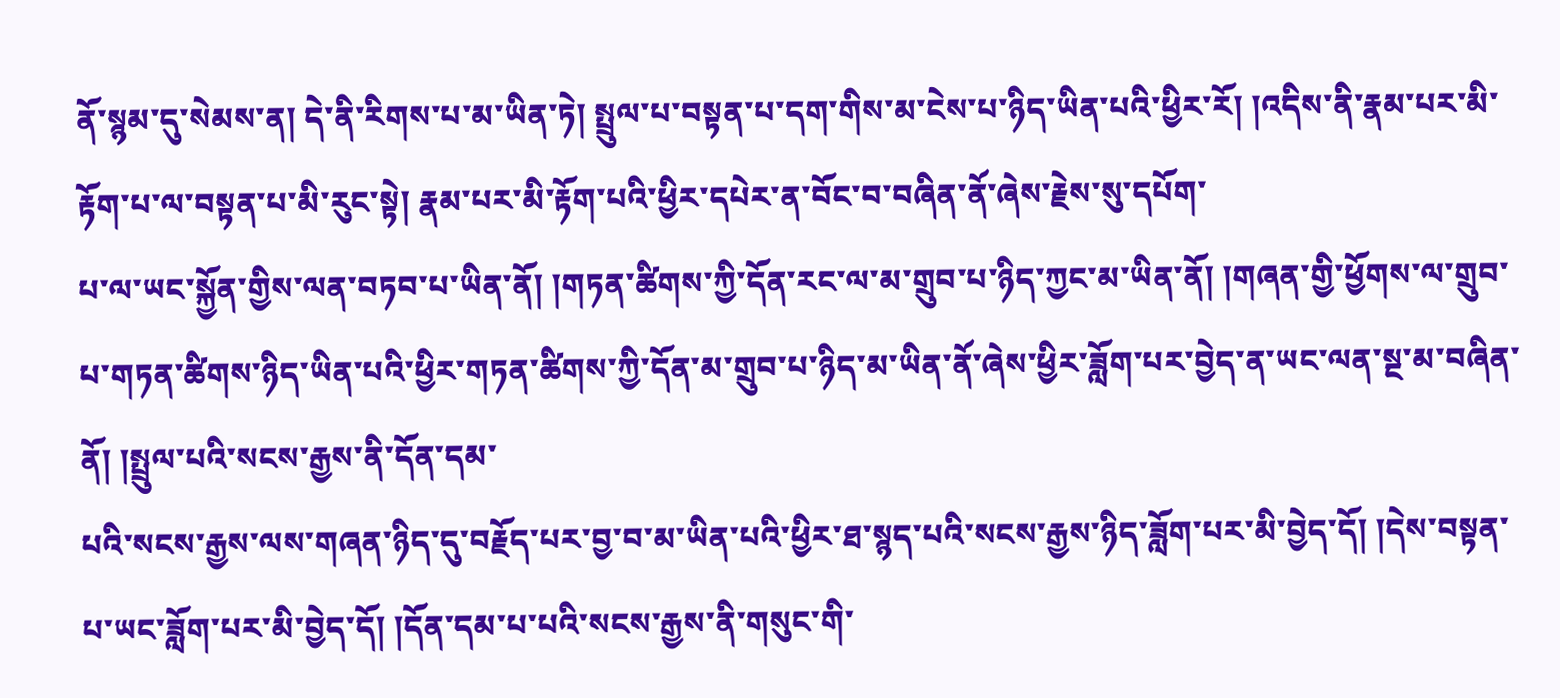ནོ་སྙམ་དུ་སེམས་ན། དེ་ནི་རིགས་པ་མ་ཡིན་ཏེ། སྤྲུལ་པ་བསྟན་པ་དག་གིས་མ་ངེས་པ་ཉིད་ཡིན་པའི་ཕྱིར་རོ། །འདིས་ནི་རྣམ་པར་མི་རྟོག་པ་ལ་བསྟན་པ་མི་རུང་སྟེ། རྣམ་པར་མི་རྟོག་པའི་ཕྱིར་དཔེར་ན་བོང་བ་བཞིན་ནོ་ཞེས་རྗེས་སུ་དཔོག་
པ་ལ་ཡང་སྐྱོན་གྱིས་ལན་བཏབ་པ་ཡིན་ནོ། །གཏན་ཚིགས་ཀྱི་དོན་རང་ལ་མ་གྲུབ་པ་ཉིད་ཀྱང་མ་ཡིན་ནོ། །གཞན་གྱི་ཕྱོགས་ལ་གྲུབ་པ་གཏན་ཚིགས་ཉིད་ཡིན་པའི་ཕྱིར་གཏན་ཚིགས་ཀྱི་དོན་མ་གྲུབ་པ་ཉིད་མ་ཡིན་ནོ་ཞེས་ཕྱིར་ཟློག་པར་བྱེད་ན་ཡང་ལན་སྔ་མ་བཞིན་ནོ། །སྤྲུལ་པའི་སངས་རྒྱས་ནི་དོན་དམ་
པའི་སངས་རྒྱས་ལས་གཞན་ཉིད་དུ་བརྗོད་པར་བྱ་བ་མ་ཡིན་པའི་ཕྱིར་ཐ་སྙད་པའི་སངས་རྒྱས་ཉིད་ཟློག་པར་མི་བྱེད་དོ། །དེས་བསྟན་པ་ཡང་ཟློག་པར་མི་བྱེད་དོ། །དོན་དམ་པ་པའི་སངས་རྒྱས་ནི་གསུང་གི་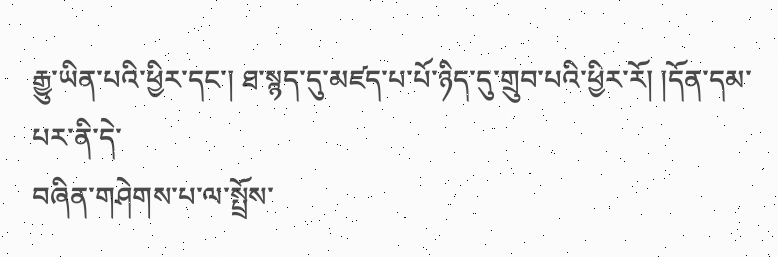རྒྱུ་ཡིན་པའི་ཕྱིར་དང་། ཐ་སྙད་དུ་མཛད་པ་པོ་ཉིད་དུ་གྲུབ་པའི་ཕྱིར་རོ། །དོན་དམ་པར་ནི་དེ་
བཞིན་གཤེགས་པ་ལ་སྤྲོས་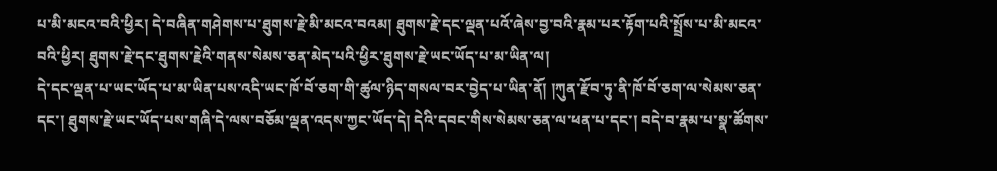པ་མི་མངའ་བའི་ཕྱིར། དེ་བཞིན་གཤེགས་པ་ཐུགས་རྗེ་མི་མངའ་བའམ། ཐུགས་རྗེ་དང་ལྡན་པའོ་ཞེས་བྱ་བའི་རྣམ་པར་རྟོག་པའི་སྤྲོས་པ་མི་མངའ་བའི་ཕྱིར། ཐུགས་རྗེ་དང་ཐུགས་རྗེའི་གནས་སེམས་ཅན་མེད་པའི་ཕྱིར་ཐུགས་རྗེ་ཡང་ཡོད་པ་མ་ཡིན་ལ།
དེ་དང་ལྡན་པ་ཡང་ཡོད་པ་མ་ཡིན་པས་འདི་ཡང་ཁོ་བོ་ཅག་གི་ཚུལ་ཉིད་གསལ་བར་བྱེད་པ་ཡིན་ནོ། །ཀུན་རྫོབ་ཏུ་ནི་ཁོ་བོ་ཅག་ལ་སེམས་ཅན་དང་། ཐུགས་རྗེ་ཡང་ཡོད་པས་གཞི་དེ་ལས་བཅོམ་ལྡན་འདས་ཀྱང་ཡོད་དེ། དེའི་དབང་གིས་སེམས་ཅན་ལ་ཕན་པ་དང་། བདེ་བ་རྣམ་པ་སྣ་ཚོགས་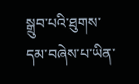སྒྲུབ་པའི་ཐུགས་དམ་བཞེས་པ་ཡིན་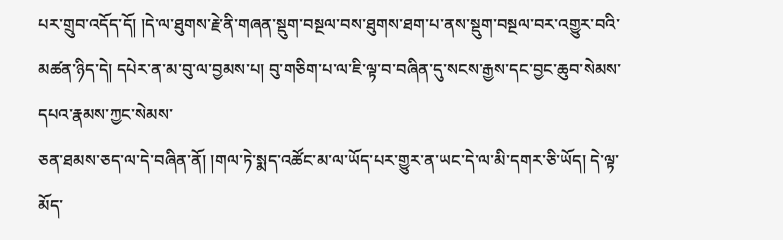པར་གྲུབ་འདོད་དོ། །དེ་ལ་ཐུགས་རྗེ་ནི་གཞན་སྡུག་བསྔལ་བས་ཐུགས་ཐག་པ་ནས་སྡུག་བསྔལ་བར་འགྱུར་བའི་མཚན་ཉིད་དེ། དཔེར་ན་མ་བུ་ལ་བྱམས་པ། བུ་གཅིག་པ་ལ་ཇི་ལྟ་བ་བཞིན་དུ་སངས་རྒྱས་དང་བྱང་ཆུབ་སེམས་དཔའ་རྣམས་ཀྱང་སེམས་
ཅན་ཐམས་ཅད་ལ་དེ་བཞིན་ནོ། །གལ་ཏེ་སྨད་འཚོང་མ་ལ་ཡོད་པར་གྱུར་ན་ཡང་དེ་ལ་མི་དགར་ཅི་ཡོད། དེ་ལྟ་མོད་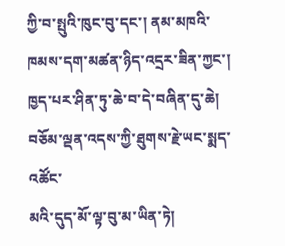ཀྱི་བ་སྤུའི་ཁུང་བུ་དང་། ནམ་མཁའི་ཁམས་དག་མཚན་ཉིད་འདྲར་ཟིན་ཀྱང་། ཁྱད་པར་ཤིན་ཏུ་ཆེ་བ་དེ་བཞིན་དུ་ཆེ། བཅོམ་ལྡན་འདས་ཀྱི་ཐུགས་རྗེ་ཡང་སྨད་འཚོང་
མའི་དུད་མོ་ལྟ་བུ་མ་ཡིན་ཏེ།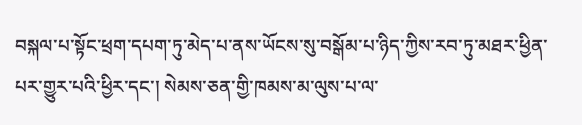བསྐལ་པ་སྟོང་ཕྲག་དཔག་ཏུ་མེད་པ་ནས་ཡོངས་སུ་བསྒོམ་པ་ཉིད་ཀྱིས་རབ་ཏུ་མཐར་ཕྱིན་པར་གྱུར་པའི་ཕྱིར་དང་། སེམས་ཅན་གྱི་ཁམས་མ་ལུས་པ་ལ་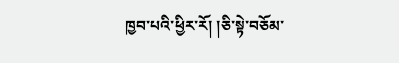ཁྱབ་པའི་ཕྱིར་རོ། །ཅི་སྟེ་བཅོམ་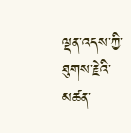ལྡན་འདས་ཀྱི་ཐུགས་རྗེའི་མཚན་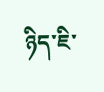ཉིད་ཇི་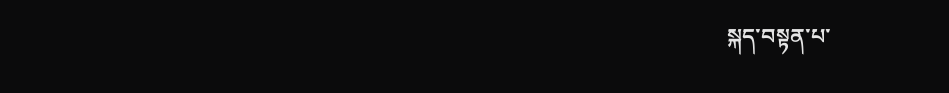སྐད་བསྟན་པ་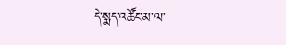དེ་སྨད་འཚོང་མ་ལ་